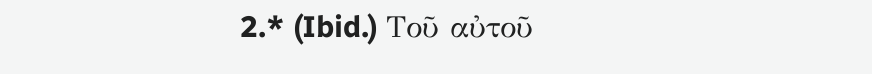2.* (Ibid.) Tοῦ αὐτοῦ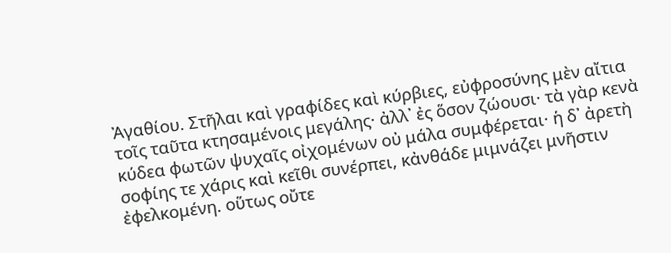Ἀγαθίου. Στῆλαι καὶ γραφίδες καὶ κύρβιες, εὐφροσύνης μὲν αἴτια τοῖς ταῦτα κτησαμένοις μεγάλης· ἀλλ᾿ ἐς ὅσον ζώουσι· τὰ γὰρ κενὰ κύδεα φωτῶν ψυχαῖς οἰχομένων οὐ μάλα συμφέρεται· ἡ δ᾿ ἀρετὴ σοφίης τε χάρις καὶ κεῖθι συνέρπει, κἀνθάδε μιμνάζει μνῆστιν ἐφελκομένη. οὕτως οὔτε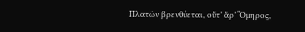Πλατῶν βρενθύεται, οὔτ’ ἄρ’ Ὅμηρος,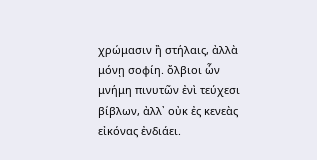χρώμασιν ἢ στήλαις, ἀλλὰ μόνῃ σοφίη. ὄλβιοι ὧν μνήμη πινυτῶν ἐνὶ τεύχεσι βίβλων, ἀλλ᾿ οὐκ ἐς κενεὰς εἰκόνας ἐνδιάει.